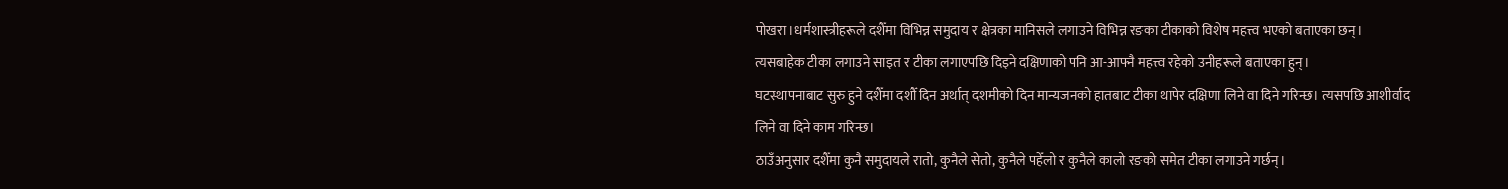पोखरा।धर्मशास्त्रीहरूले दशैँमा विभिन्न समुदाय र क्षेत्रका मानिसले लगाउने विभिन्न रङका टीकाको विशेष महत्त्व भएको बताएका छन्।
त्यसबाहेक टीका लगाउने साइत र टीका लगाएपछि दिइने दक्षिणाको पनि आ-आफ्नै महत्त्व रहेको उनीहरूले बताएका हुन्।
घटस्थापनाबाट सुरु हुने दशैँमा दशौँ दिन अर्थात् दशमीको दिन मान्यजनको हातबाट टीका थापेर दक्षिणा लिने वा दिने गरिन्छ। त्यसपछि आशीर्वाद लिने वा दिने काम गरिन्छ।
ठाउँअनुसार दशैँमा कुनै समुदायले रातो, कुनैले सेतो, कुनैले पहेँलो र कुनैले कालो रङको समेत टीका लगाउने गर्छन्।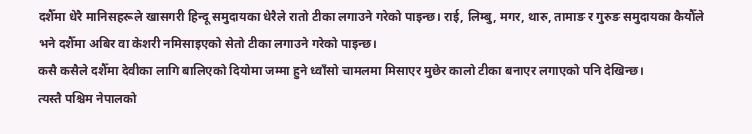दशैँमा धेरै मानिसहरूले खासगरी हिन्दू समुदायका धेरैले रातो टीका लगाउने गरेको पाइन्छ। राई, लिम्बु, मगर, थारु, तामाङ र गुरुङ समुदायका कैयौँले भने दशैँमा अबिर वा केशरी नमिसाइएको सेतो टीका लगाउने गरेको पाइन्छ।
कसै कसैले दशैँमा देवीका लागि बालिएको दियोमा जम्मा हुने ध्वाँसो चामलमा मिसाएर मुछेर कालो टीका बनाएर लगाएको पनि देखिन्छ।
त्यस्तै पश्चिम नेपालको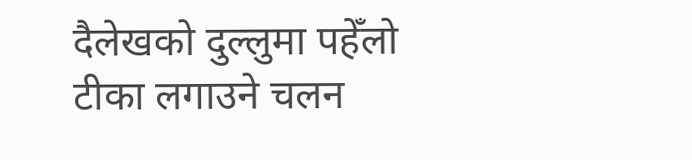दैलेखको दुल्लुमा पहेँलो टीका लगाउने चलन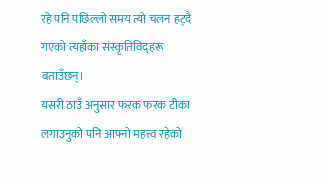रहे पनि पछिल्लो समय त्यो चलन हट्दै गएको त्यहाँका संस्कृतिविद्हरू बताउँछन्।
यसरी ठाउँ अनुसार फरक फरक टीका लगाउनुको पनि आफ्नो महत्त्व रहेको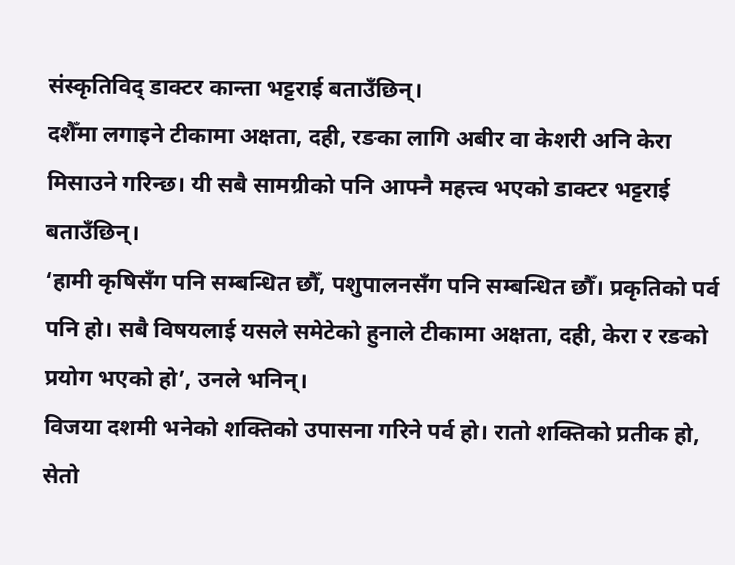संस्कृतिविद् डाक्टर कान्ता भट्टराई बताउँछिन्।
दशैँमा लगाइने टीकामा अक्षता, दही, रङका लागि अबीर वा केशरी अनि केरा मिसाउने गरिन्छ। यी सबै सामग्रीको पनि आफ्नै महत्त्व भएको डाक्टर भट्टराई बताउँछिन्।
‘हामी कृषिसँग पनि सम्बन्धित छौँ, पशुपालनसँग पनि सम्बन्धित छौँ। प्रकृतिको पर्व पनि हो। सबै विषयलाई यसले समेटेको हुनाले टीकामा अक्षता, दही, केरा र रङको प्रयोग भएको हो’, उनले भनिन्।
विजया दशमी भनेको शक्तिको उपासना गरिने पर्व हो। रातो शक्तिको प्रतीक हो, सेतो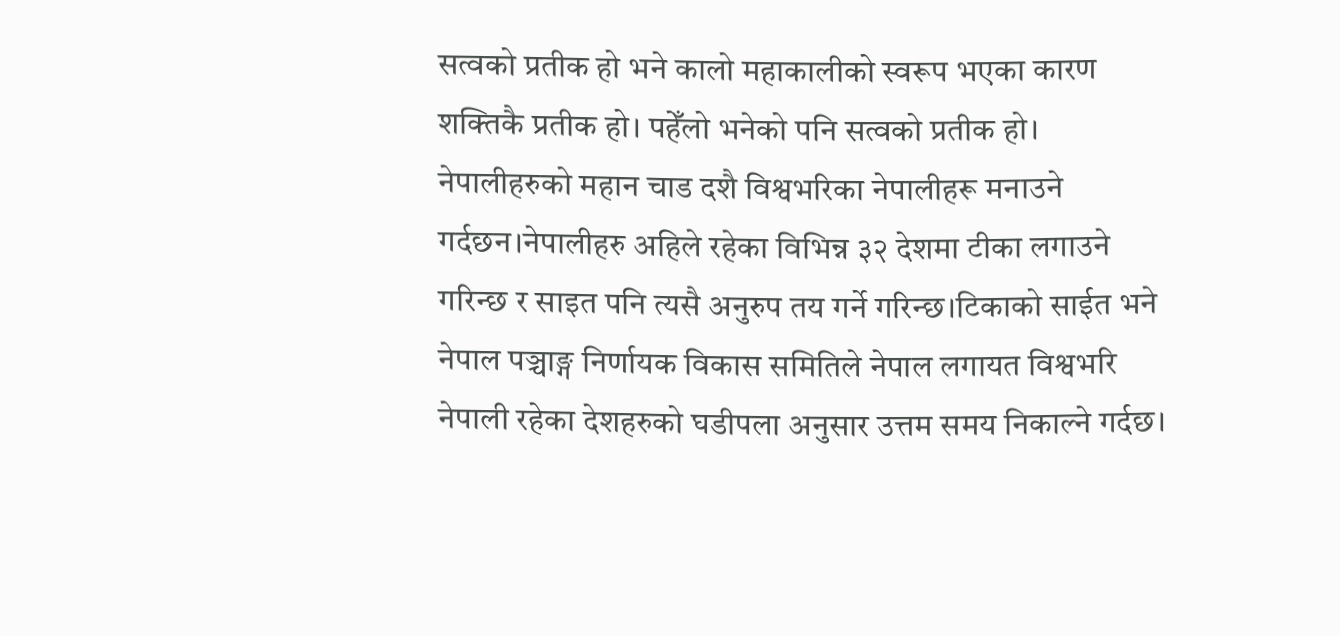सत्वको प्रतीक हो भने कालो महाकालीको स्वरूप भएका कारण शक्तिकै प्रतीक हो। पहेँलो भनेको पनि सत्वको प्रतीक हो।
नेपालीहरुको महान चाड दशै विश्वभरिका नेपालीहरू मनाउने गर्दछन।नेपालीहरु अहिले रहेका विभिन्न ३२ देशमा टीका लगाउने गरिन्छ र साइत पनि त्यसै अनुरुप तय गर्ने गरिन्छ।टिकाको साईत भने नेपाल पञ्चाङ्ग निर्णायक विकास समितिले नेपाल लगायत विश्वभरि नेपाली रहेका देशहरुको घडीपला अनुसार उत्तम समय निकाल्ने गर्दछ।